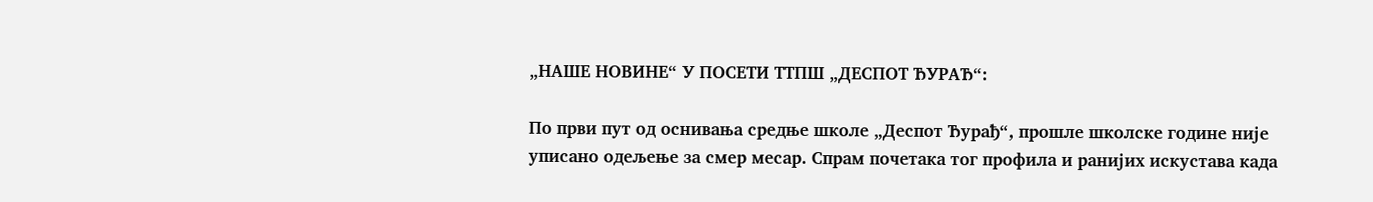„НАШЕ НОВИНЕ“ У ПОСЕТИ ТТПШ „ДЕСПОТ ЂУРАЂ“:

По први пут од оснивања средње школе „Деспот Ђурађ“, прошле школске године није уписано одељење за смер месар. Спрам почетака тог профила и ранијих искустава када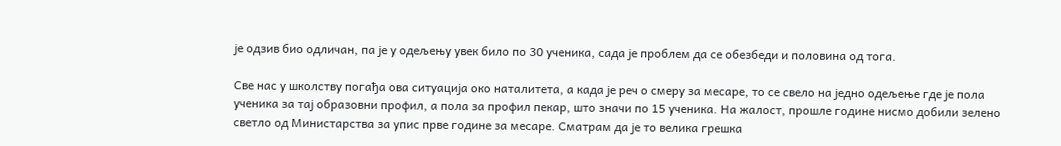је одзив био одличан, па је у одељењу увек било по 30 ученика, сада је проблем да се обезбеди и половина од тога.

Све нас у школству погађа ова ситуација око наталитета, а када је реч о смеру за месаре, то се свело на једно одељење где је пола ученика за тај образовни профил, а пола за профил пекар, што значи по 15 ученика. На жалост, прошле године нисмо добили зелено светло од Министарства за упис прве године за месаре. Сматрам да је то велика грешка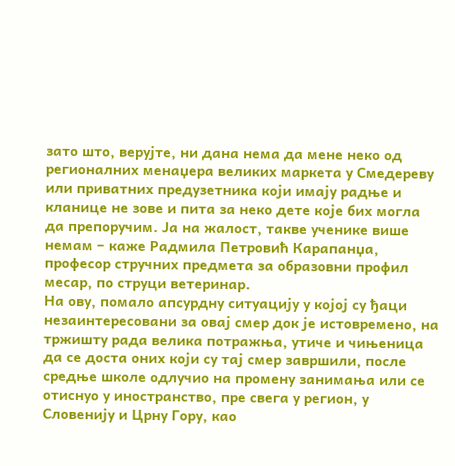зато што, верујте, ни дана нема да мене неко од регионалних менаџера великих маркета у Смедереву или приватних предузетника који имају радње и кланице не зове и пита за неко дете које бих могла да препоручим. Ја на жалост, такве ученике више немам – каже Радмила Петровић Карапанџа, професор стручних предмета за образовни профил месар, по струци ветеринар.
На ову, помало апсурдну ситуацију у којој су ђаци незаинтересовани за овај смер док је истовремено, на тржишту рада велика потражња, утиче и чињеница да се доста оних који су тај смер завршили, после средње школе одлучио на промену занимања или се отиснуо у иностранство, пре свега у регион, у Словенију и Црну Гору, као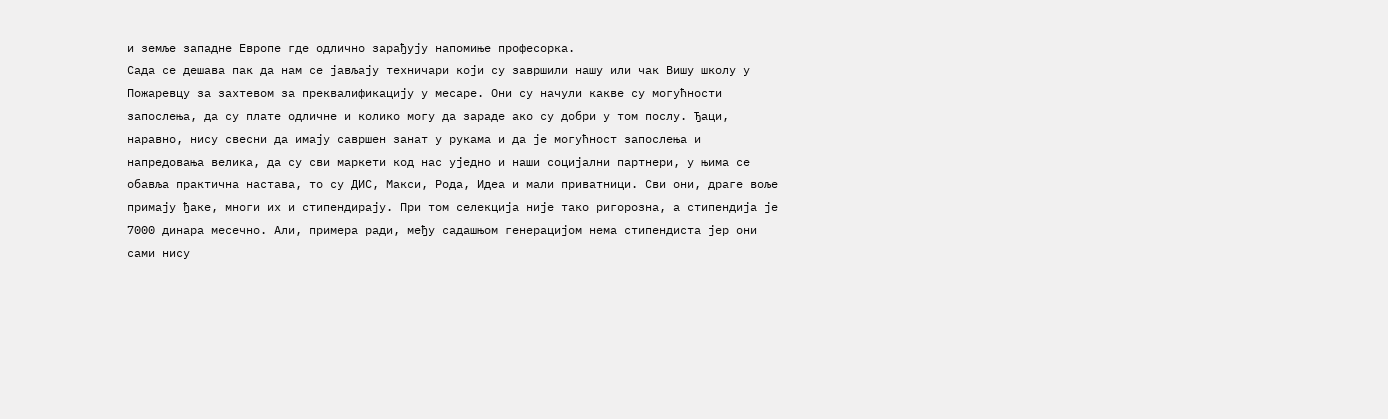и земље западне Европе где одлично зарађују напомиње професорка.
Сада се дешава пак да нам се јављају техничари који су завршили нашу или чак Вишу школу у Пожаревцу за захтевом за преквалификацију у месаре. Они су начули какве су могућности запослења, да су плате одличне и колико могу да зараде ако су добри у том послу. Ђаци, наравно, нису свесни да имају савршен занат у рукама и да је могућност запослења и напредовања велика, да су сви маркети код нас уједно и наши социјални партнери, у њима се обавља практична настава, то су ДИС, Макси, Рода, Идеа и мали приватници. Сви они, драге воље примају ђаке, многи их и стипендирају. При том селекција није тако ригорозна, а стипендија је 7000 динара месечно. Али, примера ради, међу садашњом генерацијом нема стипендиста јер они сами нису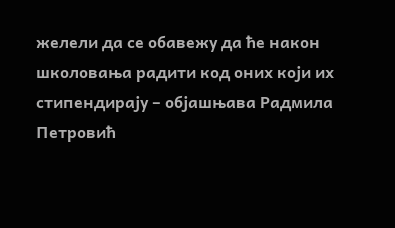желели да се обавежу да ће након школовања радити код оних који их стипендирају – објашњава Радмила Петровић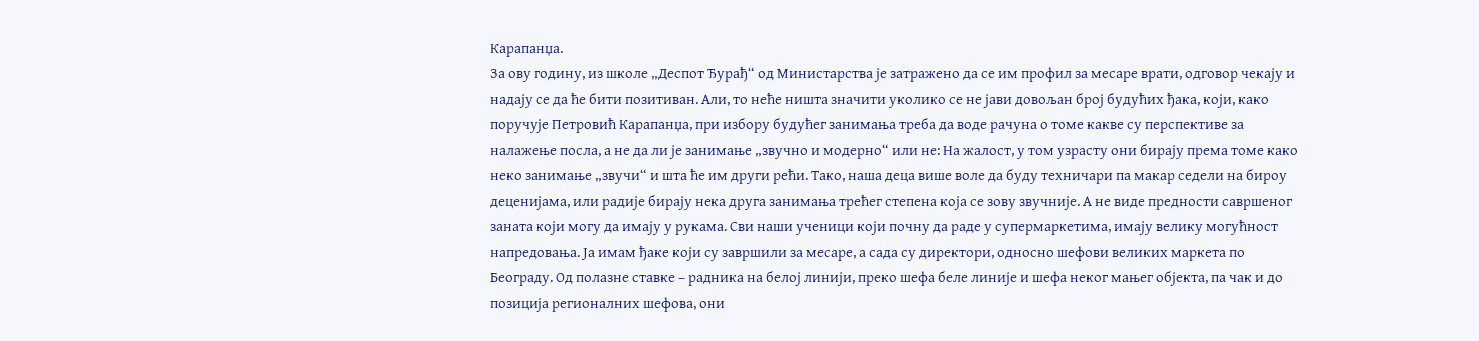Карапанџа.
За ову годину, из школе „Деспот Ђурађ“ од Министарства је затражено да се им профил за месаре врати, одговор чекају и надају се да ће бити позитиван. Али, то неће ништа значити уколико се не јави довољан број будућих ђака, који, како поручује Петровић Карапанџа, при избору будућег занимања треба да воде рачуна о томе какве су перспективе за налажење посла, а не да ли је занимање „звучно и модерно“ или не: На жалост, у том узрасту они бирају према томе како неко занимање „звучи“ и шта ће им други рећи. Тако, наша деца више воле да буду техничари па макар седели на бироу деценијама, или радије бирају нека друга занимања трећег степена која се зову звучније. А не виде предности савршеног заната који могу да имају у рукама. Сви наши ученици који почну да раде у супермаркетима, имају велику могућност напредовања. Ја имам ђаке који су завршили за месаре, а сада су директори, односно шефови великих маркета по Београду. Од полазне ставке – радника на белој линији, преко шефа беле линије и шефа неког мањег објекта, па чак и до позиција регионалних шефова, они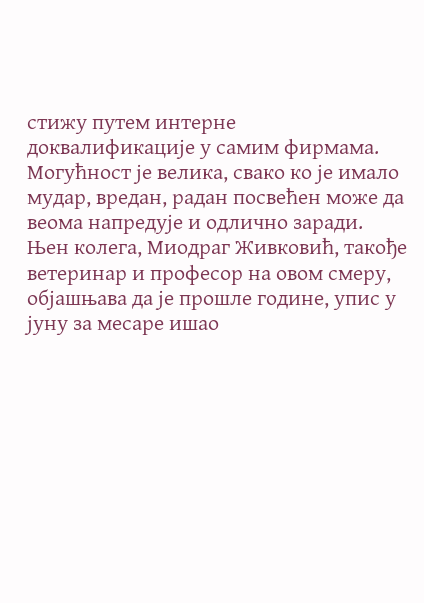стижу путем интерне доквалификације у самим фирмама. Могућност је велика, свако ко је имало мудар, вредан, радан посвећен може да веома напредује и одлично заради.
Њен колега, Миодраг Живковић, такође ветеринар и професор на овом смеру, објашњава да је прошле године, упис у јуну за месаре ишао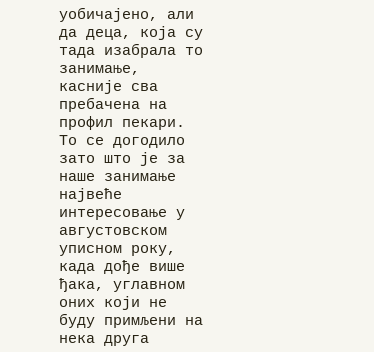уобичајено, али да деца, која су тада изабрала то занимање, касније сва пребачена на профил пекари.
То се догодило зато што је за наше занимање највеће интересовање у августовском уписном року, када дође више ђака, углавном оних који не буду примљени на нека друга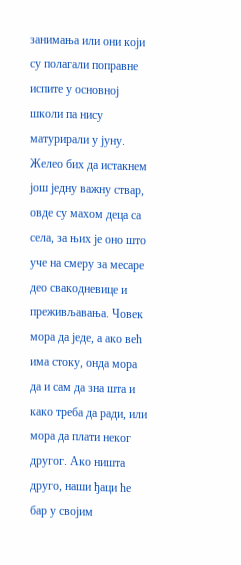занимања или они који су полагали поправне испите у основној школи па нису матурирали у јуну. Желео бих да истакнем још једну важну ствар, овде су махом деца са села, за њих је оно што уче на смеру за месаре део свакодневице и преживљавања. Човек мора да једе, а ако већ има стоку, онда мора да и сам да зна шта и како треба да ради, или мора да плати неког другог. Ако ништа друго, наши ђаци ће бар у својим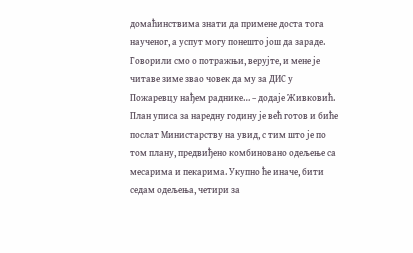домаћинствима знати да примене доста тога наученог, а успут могу понешто још да зараде. Говорили смо о потражњи, верујте, и мене је читаве зиме звао човек да му за ДИС у Пожаревцу нађем раднике… – додаје Живковић.
План уписа за наредну годину је већ готов и биће послат Министарству на увид, с тим што је по том плану, предвиђено комбиновано одељење са месарима и пекарима. Укупно ће иначе, бити седам одељења, четири за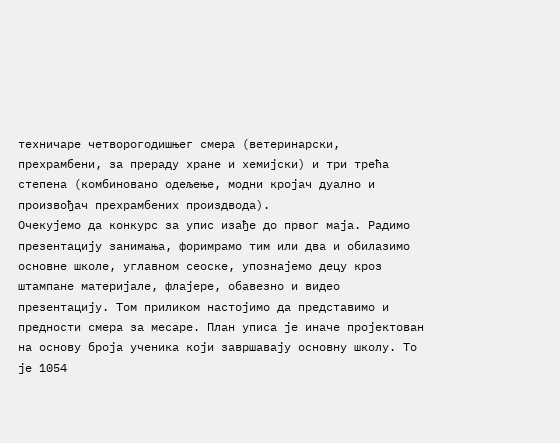техничаре четворогодишњег смера (ветеринарски, прехрамбени, за прераду хране и хемијски) и три трећа степена (комбиновано одељење, модни кројач дуално и произвођач прехрамбених произдвода).
Очекујемо да конкурс за упис изађе до првог маја. Радимо презентацију занимања, форимрамо тим или два и обилазимо основне школе, углавном сеоске, упознајемо децу кроз штампане материјале, флајере, обавезно и видео презентацију. Том приликом настојимо да представимо и предности смера за месаре. План уписа је иначе пројектован на основу броја ученика који завршавају основну школу. То је 1054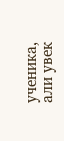ученика, али увек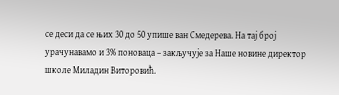се деси да се њих 30 до 50 упише ван Смедерева. На тај број урачунавамо и 3% поноваца – закључује за Наше новине директор школе Миладин Виторовић.